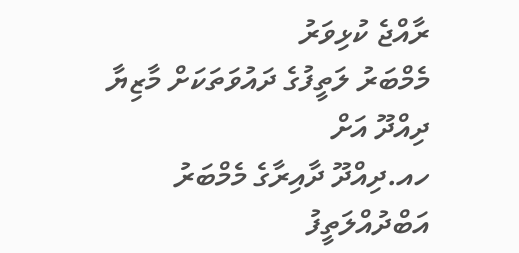ރާއްޖެ ކުޅިވަރު
މެމްބަރު ލަތީފުގެ ދައުވަތަކަށް މާޒިޔާ ދިއްދޫ އަށް
ހއ.ދިއްދޫ ދާއިރާގެ މެމްބަރު އަބްދުއްލަތީފު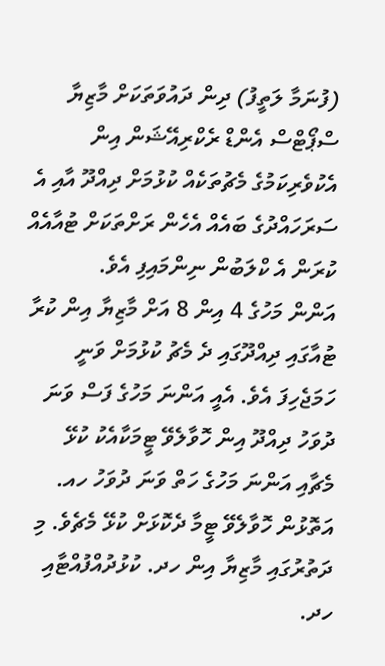(ފުނަމާ ލަތީފު) ދިން ދައުވަތަކަށް މާޒިޔާ ސްޕޯޓްސް އެންޑް ރެކްރިއޭޝަން އިން އެކުވެރިކަމުގެ މެޗުތަކެއް ކުޅުމަށް ދިއްދޫ އާއި އެ ސަރަހައްދުގެ ބައެއް އެހެން ރަށްތަކަށް ޓުއާއެއް ކުރަން އެ ކްލަބުން ނިންމައިފި އެވެ.
އަންން މަހުގެ 4 އިން 8 އަށް މާޒިޔާ އިން ކުރާ ޓުއާގައި ދިއްދޫގައި ދެ މެޗު ކުޅުމަށް ވަނީ ހަމަޖެހިފަ އެވެ. އެއީ އަންނަ މަހުގެ ފަސް ވަނަ ދުވަހު ދިއްދޫ އިން ހޮވާލެވޭ ޓީމަކާއެކު ކުޅޭ މެޗާއި އަންނަ މަހުގެ ހަތް ވަނަ ދުވަހު ހއ. އަތޮޅުން ހޮވާލެވޭ ޓީމާ ދެކޮޅަށް ކުޅޭ މެޗެވެ. މި ދަތުރުގައި މާޒިޔާ އިން ހދ. ކުޅުދުއްފުއްޓާއި ހދ.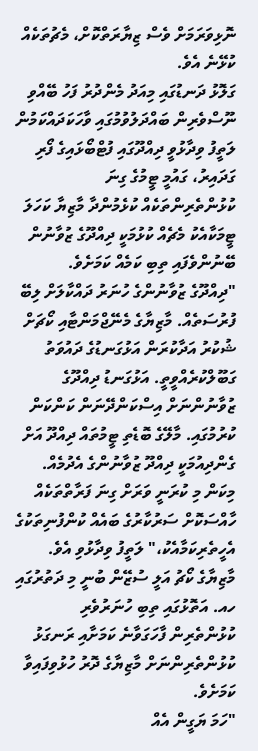ނޮޅިވަރަމަށް ވެސް ޒިޔާރަތްކޮށް، މެޗުތަކެއް ކުޅޭނެ އެވެ.
ގަލޮޅު ދަނޑުގައި މިއަދު މެންދުރު ފަހު ބޭއްވި ނޫސްވެރިން ބައްދަލުވުމުގައި ވާހަކަދައްކަމުން ލަތީފު ވިދާޅުވީ ދިއްދޫގައި ފުޓްބޯޅައިގެ ފޯރި ގަދައިރު، ގައުމީ ޓީމުގެ ގިނަ ކުޅުންތެރިންތަކެއް ކުޅެމުންދާ މާޒިޔާ ކަހަލަ ޓީމަކާއެކު މެޗެއް ކުޅުމަކީ ދިއްދޫގެ ޒުވާނުން ބޭނުންވެފައި ތިބި ކަމެއް ކަމަށެވެ.
"ދިއްދޫގެ ޒުވާނުންގެ ހުނަރު ދައްކާލަށް ލިބޭ ފުރުސަތެއް. މާޒިޔާގެ މެނޭޖްމަންޓާއި ކޯޗަށް ޝުކުރު އަދާކުރަން އަޅުގަނޑުގެ ދައުވަތު ގަބޫލްކުރެއްވީތީ. އަޅުގަނޑު ދިއްދޫގެ ޒުވާނުންނަށް އިސްކަންދޭނަން ކަންކަން ކުރުމުގައި. މާލޭގެ ބޮޑެތި ޓީމުތައް ދިއްދޫ އަށް ގެންދިއުމަކީ ދިއްދޫ ޒުވާނުންގެ އެދުމެއް. މިކަން މި ކުރަނީ ވަރަށް ގިނަ ފަރާތްތަކެއް ހާއްސަކޮށް ސަރުކާރުގެ ބައެއް ކުންފުނިތަކުގެ އެހީތެރިކަމާއެކު،" ލަތީފު ވިދާޅުވި އެވެ.
މާޒިޔާގެ ކޯޗު އަލީ ސުޒޭން ބުނީ މި ދަތުރުގައި ހއ. އަތޮޅުގައި ތިބި ހުނަރުވެރި ކުޅުންތެރިން ފާހަގަވާނެ ކަމަށާއި ރަނގަޅު ކުޅުންތެރިންނަށް މާޒިޔާގެ ދޮރު ހުޅުވިފައިވާ ކަމަށެވެ.
"ހަމަ ޔަގީން އެއް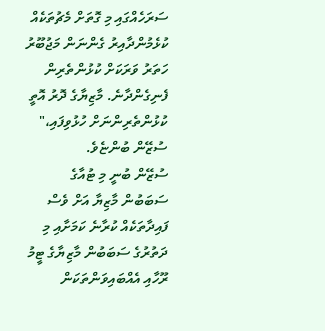ސަރަހެއްގައި މި ގޮތަށް މެޗުތަކެއް ކުޅެމުންދާއިރު ގެންނަން މަޖުބޫރު ހަތަރު ވަރަކަށް ކުޅުންތެރިން ފެނިގެންދާނެ. މާޒިޔާގެ ދޮރު އޮތީ ކުޅުންތެރިންނަށް ހުޅުވިފައި،" ސުޒޭން ބުންޏެވެ.
ސުޒޭން ބުނީ މި ޓުއާގެ ސަބަބުން މާޒިޔާ އަށް ވެސް ފައިދާތަކެއް ކުރާނެ ކަމަށާއި މި ދަތުރުގެ ސަބަބުން މާޒިޔާގެ ޓީމު ރޫހާއި އެއްބައިވަންތަކަން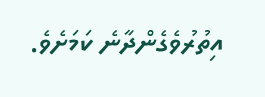އިތުރުވެގެންދާނެ ކަމަށެވެ.